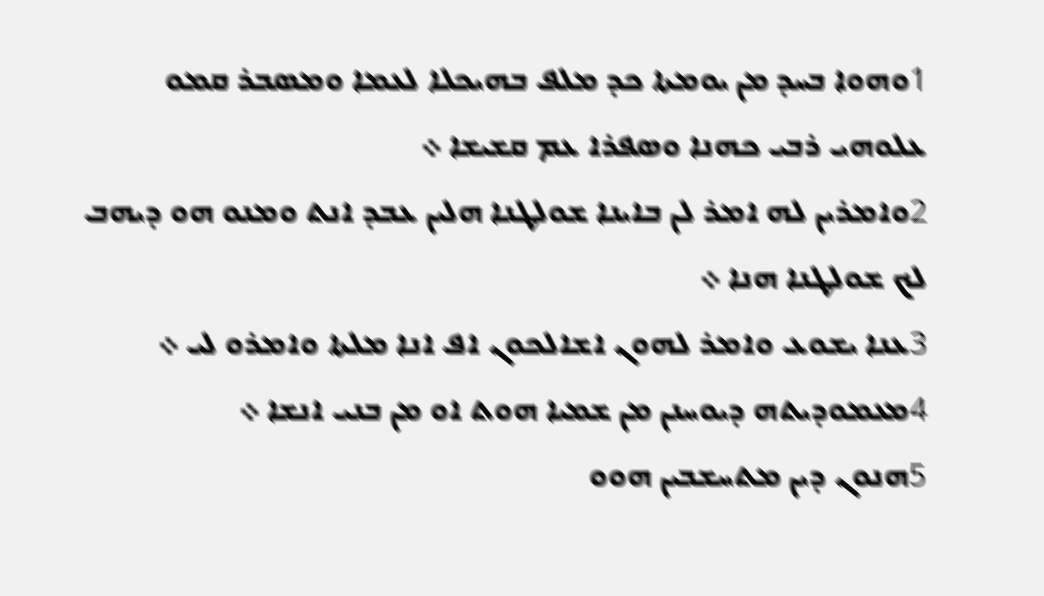1ܘܗܘܐ ܒܚܕ ܡܢ ܝܘܡܬܐ ܟܕ ܡܠܦ ܒܗܝܟܠܐ ܠܥܡܐ ܘܡܤܒܪ ܩܡܘ ܥܠܘܗܝ ܪܒܝ ܟܗܢܐ ܘܤܦܪܐ ܥܡ ܩܫܝܫܐ ܀
2ܘܐܡܪܝܢ ܠܗ ܐܡܪ ܠܢ ܒܐܝܢܐ ܫܘܠܛܢܐ ܗܠܝܢ ܥܒܕ ܐܢܬ ܘܡܢܘ ܗܘ ܕܝܗܒ ܠܟ ܫܘܠܛܢܐ ܗܢܐ ܀
3ܥܢܐ ܝܫܘܥ ܘܐܡܪ ܠܗܘܢ ܐܫܐܠܟܘܢ ܐܦ ܐܢܐ ܡܠܬܐ ܘܐܡܪܘ ܠܝ ܀
4ܡܥܡܘܕܝܬܗ ܕܝܘܚܢܢ ܡܢ ܫܡܝܐ ܗܘܬ ܐܘ ܡܢ ܒܢܝ ܐܢܫܐ ܀
5ܗܢܘܢ ܕܝܢ ܡܬܚܫܒܝܢ ܗܘܘ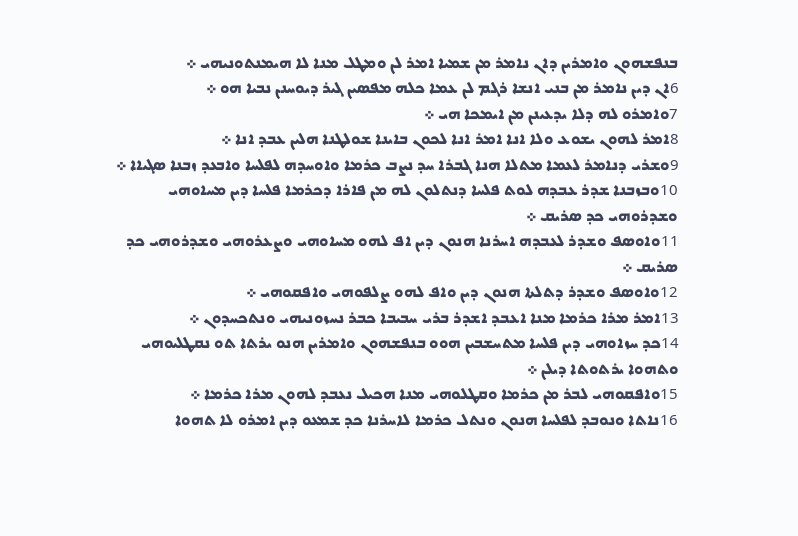ܒܢܦܫܗܘܢ ܘܐܡܪܝܢ ܕܐܢ ܢܐܡܪ ܡܢ ܫܡܝܐ ܐܡܪ ܠܢ ܘܡܛܠ ܡܢܐ ܠܐ ܗܝܡܢܬܘܢܝܗܝ ܀
6ܐܢ ܕܝܢ ܢܐܡܪ ܡܢ ܒܢܝ ܐܢܫܐ ܪܓܡ ܠܢ ܥܡܐ ܟܠܗ ܡܦܤܝܢ ܓܝܪ ܕܝܘܚܢܢ ܢܒܝܐ ܗܘ ܀
7ܘܐܡܪܘ ܠܗ ܕܠܐ ܝܕܥܝܢܢ ܡܢ ܐܝܡܟܐ ܗܝ ܀
8ܐܡܪ ܠܗܘܢ ܝܫܘܥ ܘܠܐ ܐܢܐ ܐܡܪ ܐܢܐ ܠܟܘܢ ܒܐܝܢܐ ܫܘܠܛܢܐ ܗܠܝܢ ܥܒܕ ܐܢܐ ܀
9ܘܫܪܝ ܕܢܐܡܪ ܠܥܡܐ ܡܬܠܐ ܗܢܐ ܓܒܪܐ ܚܕ ܢܨܒ ܟܪܡܐ ܘܐܘܚܕܗ ܠܦܠܚܐ ܘܐܒܥܕ ܙܒܢܐ ܤܓܝܐܐ ܀
10ܘܒܙܒܢܐ ܫܕܪ ܥܒܕܗ ܠܘܬ ܦܠܚܐ ܕܢܬܠܘܢ ܠܗ ܡܢ ܦܐܪܐ ܕܟܪܡܐ ܦܠܚܐ ܕܝܢ ܡܚܐܘܗܝ ܘܫܕܪܘܗܝ ܟܕ ܤܪܝܩ ܀
11ܘܐܘܤܦ ܘܫܕܪ ܠܥܒܕܗ ܐܚܪܢܐ ܗܢܘܢ ܕܝܢ ܐܦ ܠܗܘ ܡܚܐܘܗܝ ܘܨܥܪܘܗܝ ܘܫܕܪܘܗܝ ܟܕ ܤܪܝܩ ܀
12ܘܐܘܤܦ ܘܫܕܪ ܕܬܠܬܐ ܗܢܘܢ ܕܝܢ ܘܐܦ ܠܗܘ ܨܠܦܘܗܝ ܘܐܦܩܘܗܝ ܀
13ܐܡܪ ܡܪܐ ܟܪܡܐ ܡܢܐ ܐܥܒܕ ܐܫܕܪ ܒܪܝ ܚܒܝܒܐ ܟܒܪ ܢܚܙܘܢܝܗܝ ܘܢܬܟܚܕܘܢ ܀
14ܟܕ ܚܙܐܘܗܝ ܕܝܢ ܦܠܚܐ ܡܬܚܫܒܝܢ ܗܘܘ ܒܢܦܫܗܘܢ ܘܐܡܪܝܢ ܗܢܘ ܝܪܬܐ ܬܘ ܢܩܛܠܝܘܗܝ ܘܬܗܘܐ ܝܪܬܘܬܐ ܕܝܠܢ ܀
15ܘܐܦܩܘܗܝ ܠܒܪ ܡܢ ܟܪܡܐ ܘܩܛܠܘܗܝ ܡܢܐ ܗܟܝܠ ܢܥܒܕ ܠܗܘܢ ܡܪܐ ܟܪܡܐ ܀
16ܢܐܬܐ ܘܢܘܒܕ ܠܦܠܚܐ ܗܢܘܢ ܘܢܬܠ ܟܪܡܐ ܠܐܚܪܢܐ ܟܕ ܫܡܥܘ ܕܝܢ ܐܡܪܘ ܠܐ ܬܗܘܐ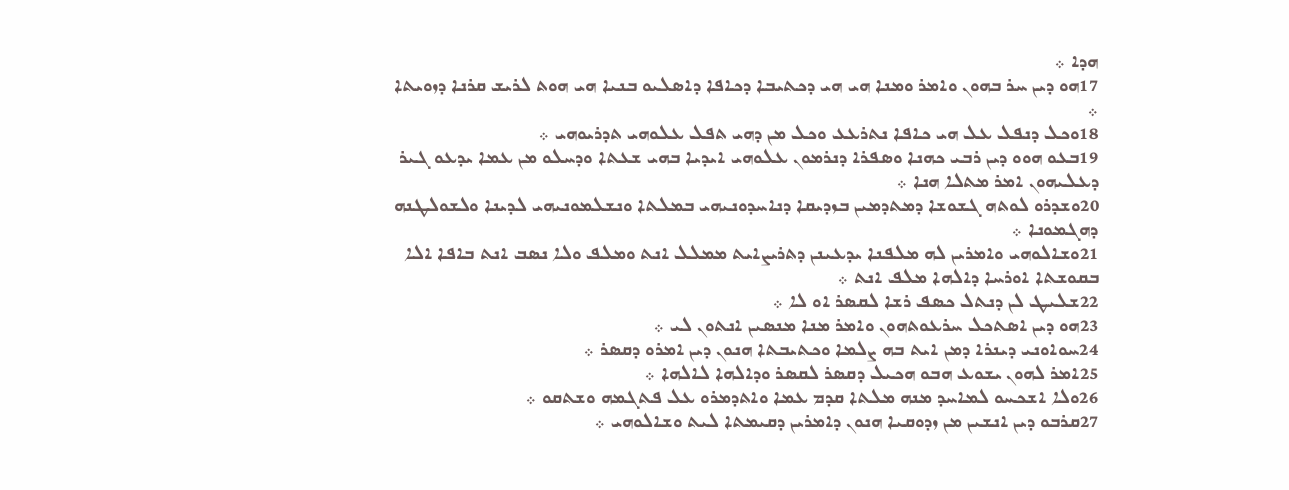ܗܕܐ ܀
17ܗܘ ܕܝܢ ܚܪ ܒܗܘܢ ܘܐܡܪ ܘܡܢܐ ܗܝ ܗܝ ܕܟܬܝܒܐ ܕܟܐܦܐ ܕܐܤܠܝܘ ܒܢܝܐ ܗܝ ܗܘܬ ܠܪܝܫ ܩܪܢܐ ܕܙܘܝܬܐ ܀
18ܘܟܠ ܕܢܦܠ ܥܠ ܗܝ ܟܐܦܐ ܢܬܪܥܥ ܘܟܠ ܡܢ ܕܗܝ ܬܦܠ ܥܠܘܗܝ ܬܕܪܝܘܗܝ ܀
19ܒܥܘ ܗܘܘ ܕܝܢ ܪܒܝ ܟܗܢܐ ܘܤܦܪܐ ܕܢܪܡܘܢ ܥܠܘܗܝ ܐܝܕܝܐ ܒܗܝ ܫܥܬܐ ܘܕܚܠܘ ܡܢ ܥܡܐ ܝܕܥܘ ܓܝܪ ܕܥܠܝܗܘܢ ܐܡܪ ܡܬܠܐ ܗܢܐ ܀
20ܘܫܕܪܘ ܠܘܬܗ ܓܫܘܫܐ ܕܡܬܕܡܝܢ ܒܙܕܝܩܐ ܕܢܐܚܕܘܢܝܗܝ ܒܡܠܬܐ ܘܢܫܠܡܘܢܝܗܝ ܠܕܝܢܐ ܘܠܫܘܠܛܢܗ ܕܗܓܡܘܢܐ ܀
21ܘܫܐܠܘܗܝ ܘܐܡܪܝܢ ܠܗ ܡܠܦܢܐ ܝܕܥܝܢܢ ܕܬܪܝܨܐܝܬ ܡܡܠܠ ܐܢܬ ܘܡܠܦ ܘܠܐ ܢܤܒ ܐܢܬ ܒܐܦܐ ܐܠܐ ܒܩܘܫܬܐ ܐܘܪܚܐ ܕܐܠܗܐ ܡܠܦ ܐܢܬ ܀
22ܫܠܝܛ ܠܢ ܕܢܬܠ ܟܤܦ ܪܫܐ ܠܩܤܪ ܐܘ ܠܐ ܀
23ܗܘ ܕܝܢ ܐܤܬܟܠ ܚܪܥܘܬܗܘܢ ܘܐܡܪ ܡܢܐ ܡܢܤܝܢ ܐܢܬܘܢ ܠܝ ܀
24ܚܘܐܘܢܝ ܕܝܢܪܐ ܕܡܢ ܐܝܬ ܒܗ ܨܠܡܐ ܘܟܬܝܒܬܐ ܗܢܘܢ ܕܝܢ ܐܡܪܘ ܕܩܤܪ ܀
25ܐܡܪ ܠܗܘܢ ܝܫܘܥ ܗܒܘ ܗܟܝܠ ܕܩܤܪ ܠܩܤܪ ܘܕܐܠܗܐ ܠܐܠܗܐ ܀
26ܘܠܐ ܐܫܟܚܘ ܠܡܐܚܕ ܡܢܗ ܡܠܬܐ ܩܕܡ ܥܡܐ ܘܐܬܕܡܪܘ ܥܠ ܦܬܓܡܗ ܘܫܬܩܘ ܀
27ܩܪܒܘ ܕܝܢ ܐܢܫܝܢ ܡܢ ܙܕܘܩܝܐ ܗܢܘܢ ܕܐܡܪܝܢ ܕܩܝܡܬܐ ܠܝܬ ܘܫܐܠܘܗܝ ܀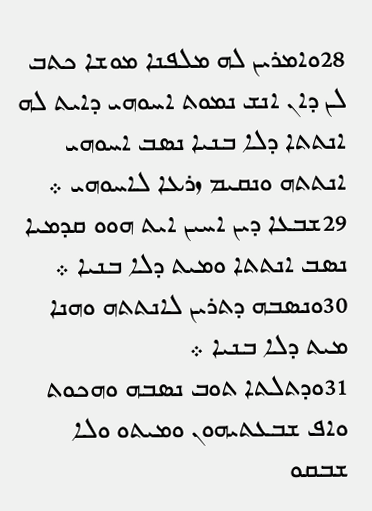28ܘܐܡܪܝܢ ܠܗ ܡܠܦܢܐ ܡܘܫܐ ܟܬܒ ܠܢ ܕܐܢ ܐܢܫ ܢܡܘܬ ܐܚܘܗܝ ܕܐܝܬ ܠܗ ܐܢܬܬܐ ܕܠܐ ܒܢܝܐ ܢܤܒ ܐܚܘܗܝ ܐܢܬܬܗ ܘܢܩܝܡ ܙܪܥܐ ܠܐܚܘܗܝ ܀
29ܫܒܥܐ ܕܝܢ ܐܚܝܢ ܐܝܬ ܗܘܘ ܩܕܡܝܐ ܢܤܒ ܐܢܬܬܐ ܘܡܝܬ ܕܠܐ ܒܢܝܐ ܀
30ܘܢܤܒܗ ܕܬܪܝܢ ܠܐܢܬܬܗ ܘܗܢܐ ܡܝܬ ܕܠܐ ܒܢܝܐ ܀
31ܘܕܬܠܬܐ ܬܘܒ ܢܤܒܗ ܘܗܟܘܬ ܘܐܦ ܫܒܥܬܝܗܘܢ ܘܡܝܬܘ ܘܠܐ ܫܒܩܘ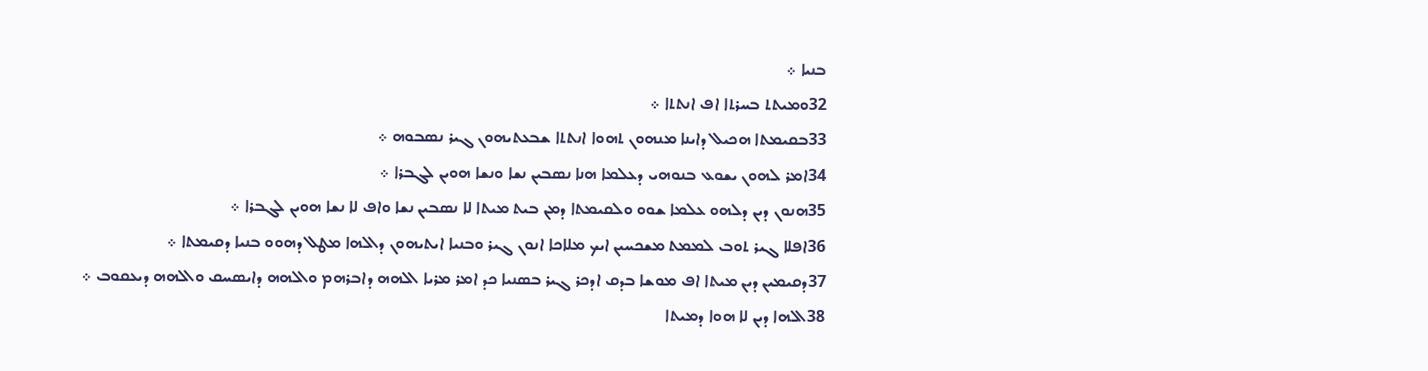ܒܢܝܐ ܀
32ܘܡܝܬܬ ܒܚܪܬܐ ܐܦ ܐܢܬܬܐ ܀
33ܒܩܝܡܬܐ ܗܟܝܠ ܕܐܝܢܐ ܡܢܗܘܢ ܬܗܘܐ ܐܢܬܬܐ ܫܒܥܬܝܗܘܢ ܓܝܪ ܢܤܒܘܗ ܀
34ܐܡܪ ܠܗܘܢ ܝܫܘܥ ܒܢܘܗܝ ܕܥܠܡܐ ܗܢܐ ܢܤܒܝܢ ܢܫܐ ܘܢܫܐ ܗܘܝܢ ܠܓܒܪܐ ܀
35ܗܢܘܢ ܕܝܢ ܕܠܗܘ ܥܠܡܐ ܫܘܘ ܘܠܩܝܡܬܐ ܕܡܢ ܒܝܬ ܡܝܬܐ ܠܐ ܢܤܒܝܢ ܢܫܐ ܘܐܦ ܠܐ ܢܫܐ ܗܘܝܢ ܠܓܒܪܐ ܀
36ܐܦܠܐ ܓܝܪ ܬܘܒ ܠܡܡܬ ܡܫܟܚܝܢ ܐܝܟ ܡܠܐܟܐ ܐܢܘܢ ܓܝܪ ܘܒܢܝܐ ܐܝܬܝܗܘܢ ܕܐܠܗܐ ܡܛܠ ܕܗܘܘ ܒܢܝܐ ܕܩܝܡܬܐ ܀
37ܕܩܝܡܝܢ ܕܝܢ ܡܝܬܐ ܐܦ ܡܘܫܐ ܒܕܩ ܐܕܟܪ ܓܝܪ ܒܤܢܝܐ ܟܕ ܐܡܪ ܡܪܝܐ ܐܠܗܗ ܕܐܒܪܗܡ ܘܐܠܗܗ ܕܐܝܤܚܩ ܘܐܠܗܗ ܕܝܥܩܘܒ ܀
38ܐܠܗܐ ܕܝܢ ܠܐ ܗܘܐ ܕܡܝܬܐ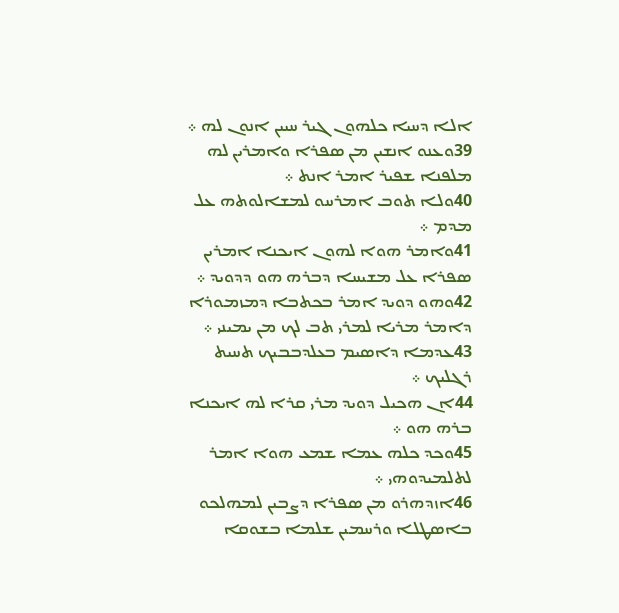ܐܠܐ ܕܚܝܐ ܟܠܗܘܢ ܓܝܪ ܚܝܝܢ ܐܢܘܢ ܠܗ ܀
39ܘܥܢܘ ܐܢܫܝܢ ܡܢ ܤܦܪܐ ܘܐܡܪܝܢ ܠܗ ܡܠܦܢܐ ܫܦܝܪ ܐܡܪ ܐܢܬ ܀
40ܘܠܐ ܬܘܒ ܐܡܪܚܘ ܠܡܫܐܠܘܬܗ ܥܠ ܡܕܡ ܀
41ܘܐܡܪ ܗܘܐ ܠܗܘܢ ܐܝܟܢܐ ܐܡܪܝܢ ܤܦܪܐ ܥܠ ܡܫܝܚܐ ܕܒܪܗ ܗܘ ܕܕܘܝܕ ܀
42ܘܗܘ ܕܘܝܕ ܐܡܪ ܒܟܬܒܐ ܕܡܙܡܘܪܐ ܕܐܡܪ ܡܪܝܐ ܠܡܪܝ ܬܒ ܠܟ ܡܢ ܝܡܝܢܝ ܀
43ܥܕܡܐ ܕܐܤܝܡ ܒܥܠܕܒܒܝܟ ܬܚܝܬ ܪܓܠܝܟ ܀
44ܐܢ ܗܟܝܠ ܕܘܝܕ ܡܪܝ ܩܪܐ ܠܗ ܐܝܟܢܐ ܒܪܗ ܗܘ ܀
45ܘܟܕ ܟܠܗ ܥܡܐ ܫܡܥ ܗܘܐ ܐܡܪ ܠܬܠܡܝܕܘܗܝ ܀
46ܐܙܕܗܪܘ ܡܢ ܤܦܪܐ ܕܨܒܝܢ ܠܡܗܠܟܘ ܒܐܤܛܠܐ ܘܪܚܡܝܢ ܫܠܡܐ ܒܫܘܩܐ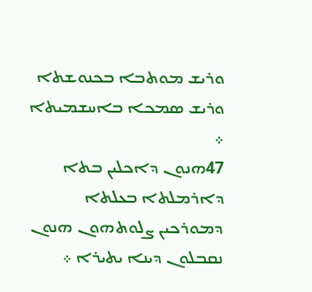ܘܪܝܫ ܡܘܬܒܐ ܒܟܢܘܫܬܐ ܘܪܝܫ ܤܡܟܐ ܒܐܚܫܡܝܬܐ ܀
47ܗܢܘܢ ܕܐܟܠܝܢ ܒܬܐ ܕܐܪܡܠܬܐ ܒܥܠܬܐ ܕܡܘܪܟܝܢ ܨܠܘܬܗܘܢ ܗܢܘܢ ܢܩܒܠܘܢ ܕܝܢܐ ܝܬܝܪܐ ܀